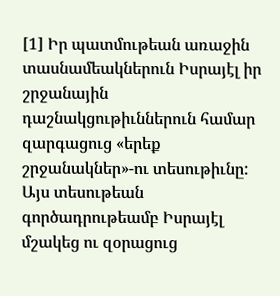[1] Իր պատմութեան առաջին տասնամեակներուն Իսրայէլ իր շրջանային դաշնակցութիւններուն համար զարգացուց «երեք շրջանակներ»-ու տեսութիւնը: Այս տեսութեան գործադրութեամբ Իսրայէլ մշակեց ու զօրացուց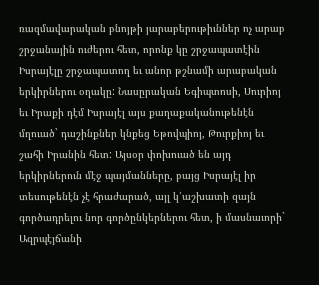ռազմավարական բնոյթի յարաբերութիւններ ոչ արաբ շրջանային ուժերու հետ, որոնք կը շրջապատէին Իսրայէլը շրջապատող եւ անոր թշնամի արաբական երկիրներու օղակը: Նասըրական Եգիպտոսի, Սուրիոյ եւ Իրաքի դէմ Իսրայէլ այս քաղաքականութենէն մղուած` դաշինքներ կնքեց Եթովպիոյ, Թուրքիոյ եւ շահի Իրանին հետ: Այսօր փոխուած են այդ երկիրներուն մէջ պայմանները, բայց Իսրայէլ իր տեսութենէն չէ հրաժարած, այլ կ՛աշխատի զայն գործադրելու նոր գործընկերներու հետ, ի մասնաւորի` Ազրպէյճանի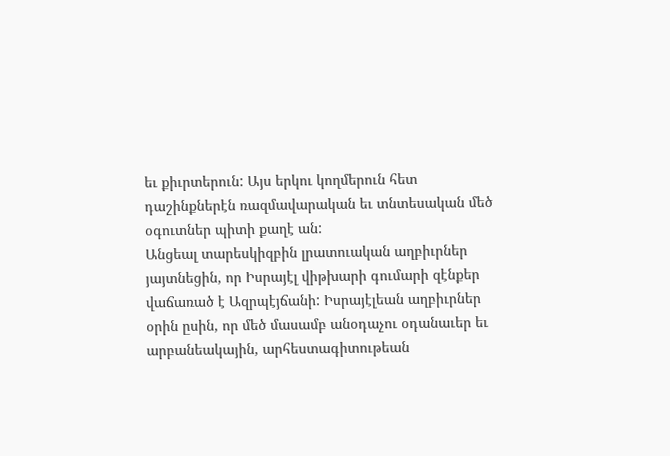եւ քիւրտերուն: Այս երկու կողմերուն հետ դաշինքներէն ռազմավարական եւ տնտեսական մեծ օգուտներ պիտի քաղէ ան:
Անցեալ տարեսկիզբին լրատուական աղբիւրներ յայտնեցին, որ Իսրայէլ վիթխարի գումարի զէնքեր վաճառած է Ազրպէյճանի: Իսրայէլեան աղբիւրներ օրին ըսին, որ մեծ մասամբ անօդաչու օդանաւեր եւ արբանեակային, արհեստագիտութեան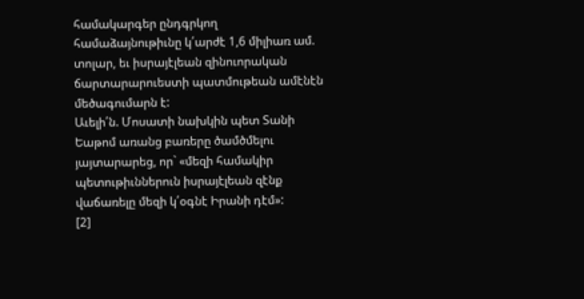համակարգեր ընդգրկող համաձայնութիւնը կ՛արժէ 1,6 միլիառ ամ. տոլար, եւ իսրայէլեան զինուորական ճարտարարուեստի պատմութեան ամէնէն մեծագումարն է:
Աւելի՛ն. Մոսատի նախկին պետ Տանի Եաթոմ առանց բառերը ծամծմելու յայտարարեց, որ` «մեզի համակիր պետութիւններուն իսրայէլեան զէնք վաճառելը մեզի կ՛օգնէ Իրանի դէմ»:
[2]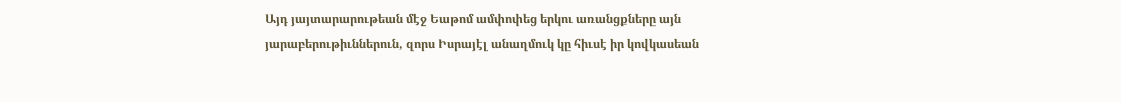Այդ յայտարարութեան մէջ Եաթոմ ամփոփեց երկու առանցքները այն յարաբերութիւններուն, զորս Իսրայէլ անաղմուկ կը հիւսէ իր կովկասեան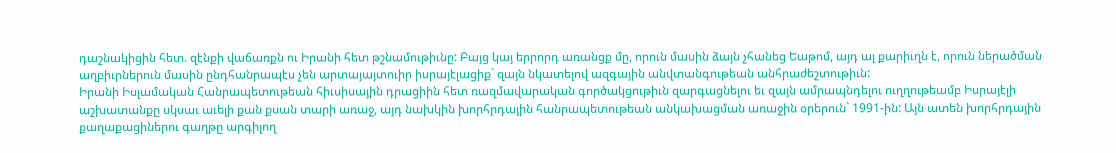դաշնակիցին հետ. զէնքի վաճառքն ու Իրանի հետ թշնամութիւնը: Բայց կայ երրորդ առանցք մը, որուն մասին ձայն չհանեց Եաթոմ, այդ ալ քարիւղն է, որուն ներածման աղբիւրներուն մասին ընդհանրապէս չեն արտայայտուիր իսրայէլացիք` զայն նկատելով ազգային անվտանգութեան անհրաժեշտութիւն:
Իրանի Իսլամական Հանրապետութեան հիւսիսային դրացիին հետ ռազմավարական գործակցութիւն զարգացնելու եւ զայն ամրապնդելու ուղղութեամբ Իսրայէլի աշխատանքը սկսաւ աւելի քան քսան տարի առաջ, այդ նախկին խորհրդային հանրապետութեան անկախացման առաջին օրերուն` 1991-ին: Այն ատեն խորհրդային քաղաքացիներու գաղթը արգիլող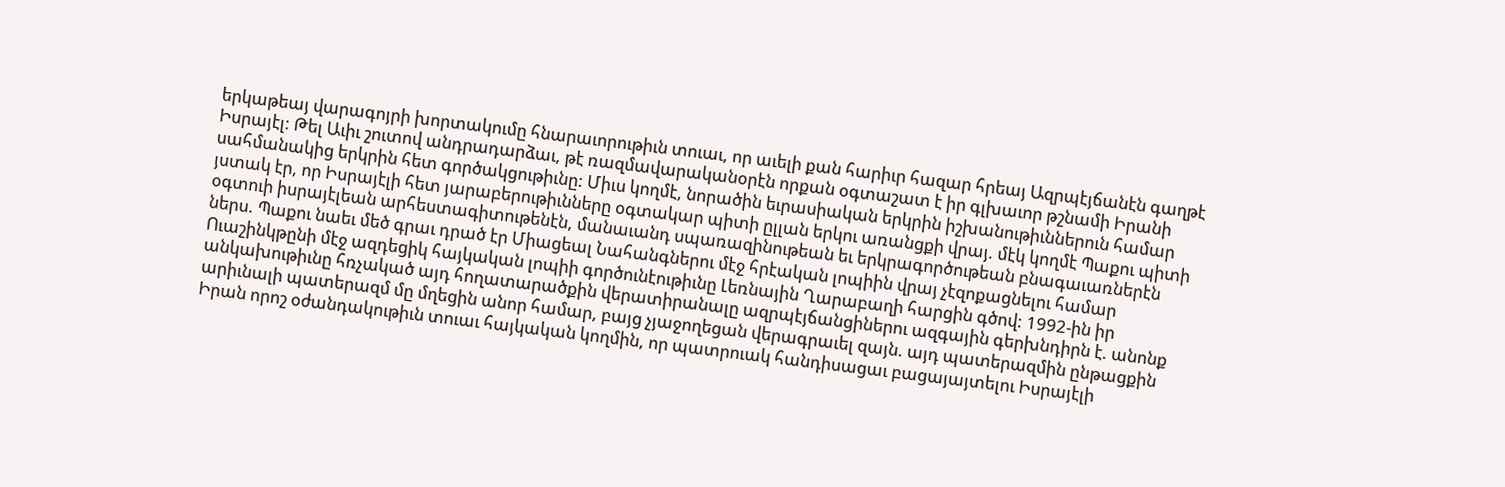երկաթեայ վարագոյրի խորտակումը հնարաւորութիւն տուաւ, որ աւելի քան հարիւր հազար հրեայ Ազրպէյճանէն գաղթէ Իսրայէլ: Թել Աւիւ շուտով անդրադարձաւ, թէ ռազմավարականօրէն որքան օգտաշատ է իր գլխաւոր թշնամի Իրանի սահմանակից երկրին հետ գործակցութիւնը: Միւս կողմէ, նորածին եւրասիական երկրին իշխանութիւններուն համար յստակ էր, որ Իսրայէլի հետ յարաբերութիւնները օգտակար պիտի ըլլան երկու առանցքի վրայ. մէկ կողմէ Պաքու պիտի օգտուի իսրայէլեան արհեստագիտութենէն, մանաւանդ սպառազինութեան եւ երկրագործութեան բնագաւառներէն ներս. Պաքու նաեւ մեծ գրաւ դրած էր Միացեալ Նահանգներու մէջ հրէական լոպիին վրայ չէզոքացնելու համար Ուաշինկթընի մէջ ազդեցիկ հայկական լոպիի գործունէութիւնը Լեռնային Ղարաբաղի հարցին գծով: 1992-ին իր անկախութիւնը հռչակած այդ հողատարածքին վերատիրանալը ազրպէյճանցիներու ազգային գերխնդիրն է. անոնք արիւնալի պատերազմ մը մղեցին անոր համար, բայց չյաջողեցան վերագրաւել զայն. այդ պատերազմին ընթացքին Իրան որոշ օժանդակութիւն տուաւ հայկական կողմին, որ պատրուակ հանդիսացաւ բացայայտելու Իսրայէլի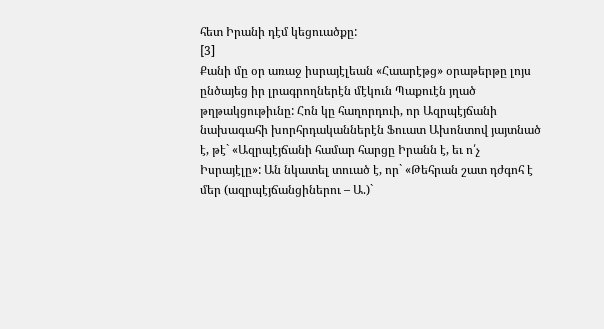հետ Իրանի դէմ կեցուածքը:
[3]
Քանի մը օր առաջ իսրայէլեան «Հաարէթց» օրաթերթը լոյս ընծայեց իր լրագրողներէն մէկուն Պաքուէն յղած թղթակցութիւնը: Հոն կը հաղորդուի, որ Ազրպէյճանի նախագահի խորհրդականներէն Ֆուատ Ախոնտով յայտնած է, թէ` «Ազրպէյճանի համար հարցը Իրանն է, եւ ո՛չ Իսրայէլը»: Ան նկատել տուած է, որ` «Թեհրան շատ դժգոհ է մեր (ազրպէյճանցիներու – Ա.)`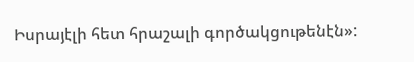Իսրայէլի հետ հրաշալի գործակցութենէն»: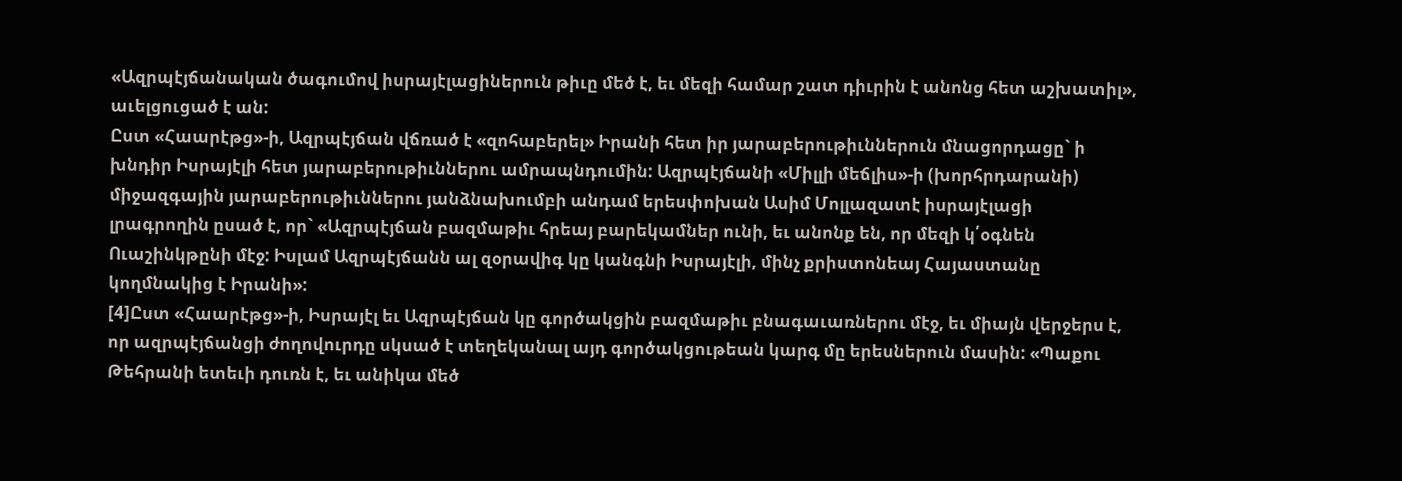«Ազրպէյճանական ծագումով իսրայէլացիներուն թիւը մեծ է, եւ մեզի համար շատ դիւրին է անոնց հետ աշխատիլ», աւելցուցած է ան:
Ըստ «Հաարէթց»-ի, Ազրպէյճան վճռած է «զոհաբերել» Իրանի հետ իր յարաբերութիւններուն մնացորդացը` ի խնդիր Իսրայէլի հետ յարաբերութիւններու ամրապնդումին: Ազրպէյճանի «Միլլի մեճլիս»-ի (խորհրդարանի) միջազգային յարաբերութիւններու յանձնախումբի անդամ երեսփոխան Ասիմ Մոլլազատէ իսրայէլացի լրագրողին ըսած է, որ` «Ազրպէյճան բազմաթիւ հրեայ բարեկամներ ունի, եւ անոնք են, որ մեզի կ՛օգնեն Ուաշինկթընի մէջ: Իսլամ Ազրպէյճանն ալ զօրավիգ կը կանգնի Իսրայէլի, մինչ քրիստոնեայ Հայաստանը կողմնակից է Իրանի»:
[4]Ըստ «Հաարէթց»-ի, Իսրայէլ եւ Ազրպէյճան կը գործակցին բազմաթիւ բնագաւառներու մէջ, եւ միայն վերջերս է, որ ազրպէյճանցի ժողովուրդը սկսած է տեղեկանալ այդ գործակցութեան կարգ մը երեսներուն մասին: «Պաքու Թեհրանի ետեւի դուռն է, եւ անիկա մեծ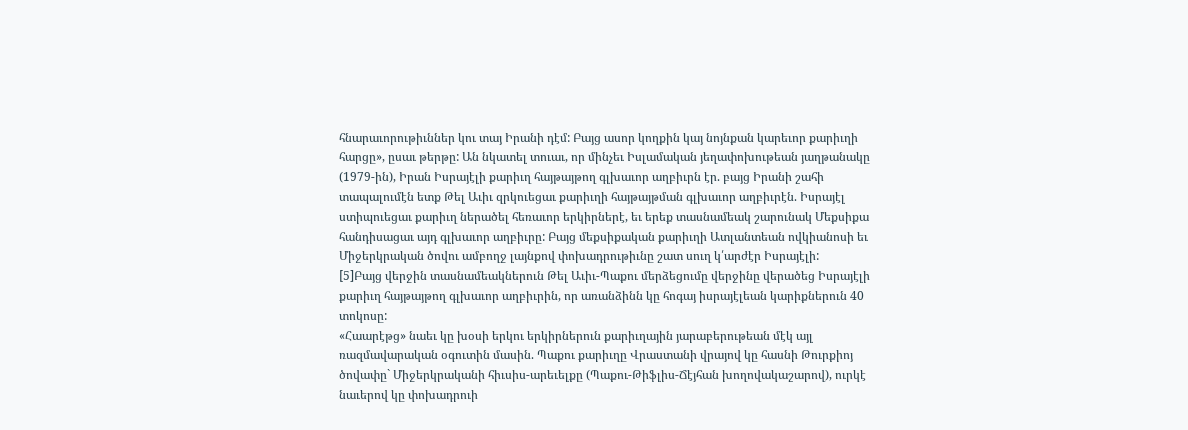հնարաւորութիւններ կու տայ Իրանի դէմ: Բայց ասոր կողքին կայ նոյնքան կարեւոր քարիւղի հարցը», ըսաւ թերթը: Ան նկատել տուաւ, որ մինչեւ Իսլամական յեղափոխութեան յաղթանակը (1979-ին), Իրան Իսրայէլի քարիւղ հայթայթող գլխաւոր աղբիւրն էր. բայց Իրանի շահի տապալումէն ետք Թել Աւիւ զրկուեցաւ քարիւղի հայթայթման գլխաւոր աղբիւրէն. Իսրայէլ ստիպուեցաւ քարիւղ ներածել հեռաւոր երկիրներէ, եւ երեք տասնամեակ շարունակ Մեքսիքա հանդիսացաւ այդ գլխաւոր աղբիւրը: Բայց մեքսիքական քարիւղի Ատլանտեան ովկիանոսի եւ Միջերկրական ծովու ամբողջ լայնքով փոխադրութիւնը շատ սուղ կ՛արժէր Իսրայէլի:
[5]Բայց վերջին տասնամեակներուն Թել Աւիւ-Պաքու մերձեցումը վերջինը վերածեց Իսրայէլի քարիւղ հայթայթող գլխաւոր աղբիւրին, որ առանձինն կը հոգայ իսրայէլեան կարիքներուն 40 տոկոսը:
«Հաարէթց» նաեւ կը խօսի երկու երկիրներուն քարիւղային յարաբերութեան մէկ այլ ռազմավարական օգուտին մասին. Պաքու քարիւղը Վրաստանի վրայով կը հասնի Թուրքիոյ ծովափը` Միջերկրականի հիւսիս-արեւելքը (Պաքու-Թիֆլիս-Ճէյհան խողովակաշարով), ուրկէ նաւերով կը փոխադրուի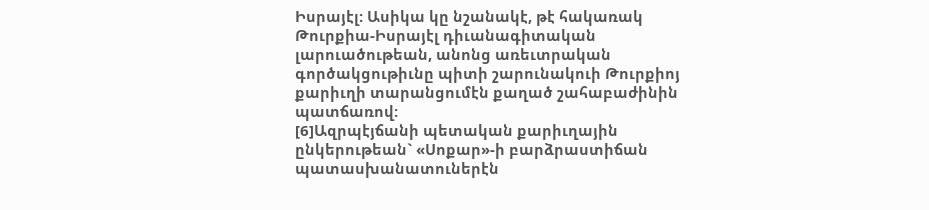Իսրայէլ: Ասիկա կը նշանակէ, թէ հակառակ Թուրքիա-Իսրայէլ դիւանագիտական լարուածութեան, անոնց առեւտրական գործակցութիւնը պիտի շարունակուի Թուրքիոյ քարիւղի տարանցումէն քաղած շահաբաժինին պատճառով:
[6]Ազրպէյճանի պետական քարիւղային ընկերութեան` «Սոքար»-ի բարձրաստիճան պատասխանատուներէն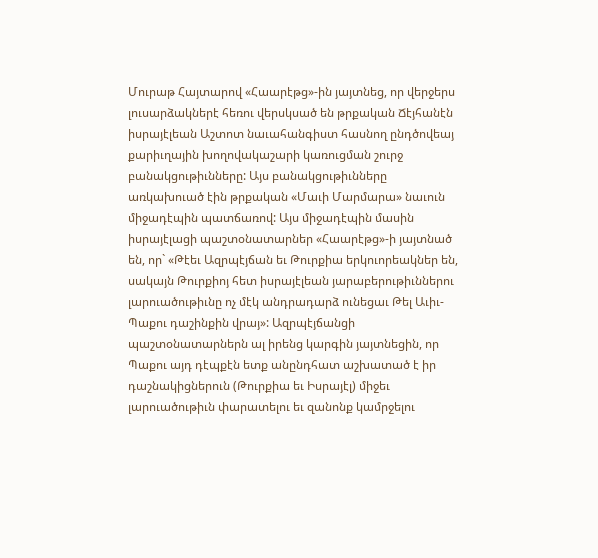Մուրաթ Հայտարով «Հաարէթց»-ին յայտնեց, որ վերջերս լուսարձակներէ հեռու վերսկսած են թրքական Ճէյհանէն իսրայէլեան Աշտոտ նաւահանգիստ հասնող ընդծովեայ քարիւղային խողովակաշարի կառուցման շուրջ բանակցութիւնները: Այս բանակցութիւնները առկախուած էին թրքական «Մաւի Մարմարա» նաւուն միջադէպին պատճառով: Այս միջադէպին մասին իսրայէլացի պաշտօնատարներ «Հաարէթց»-ի յայտնած են, որ` «Թէեւ Ազրպէյճան եւ Թուրքիա երկուորեակներ են, սակայն Թուրքիոյ հետ իսրայէլեան յարաբերութիւններու լարուածութիւնը ոչ մէկ անդրադարձ ունեցաւ Թել Աւիւ-Պաքու դաշինքին վրայ»: Ազրպէյճանցի պաշտօնատարներն ալ իրենց կարգին յայտնեցին, որ Պաքու այդ դէպքէն ետք անընդհատ աշխատած է իր դաշնակիցներուն (Թուրքիա եւ Իսրայէլ) միջեւ լարուածութիւն փարատելու եւ զանոնք կամրջելու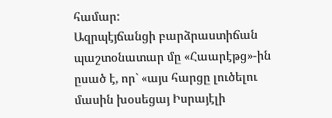համար:
Ազրպէյճանցի բարձրաստիճան պաշտօնատար մը «Հաարէթց»-ին ըսած է, որ` «այս հարցը լուծելու մասին խօսեցայ Իսրայէլի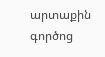արտաքին գործոց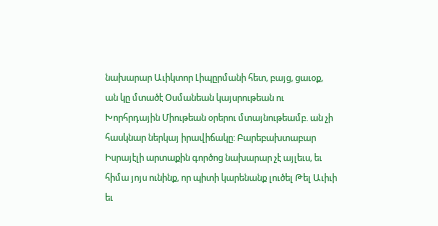նախարար Աւիկտոր Լիպըրմանի հետ, բայց, ցաւօք, ան կը մտածէ Օսմանեան կայսրութեան ու Խորհրդային Միութեան օրերու մտայնութեամբ. ան չի հասկնար ներկայ իրավիճակը: Բարեբախտաբար Իսրայէլի արտաքին գործոց նախարար չէ այլեւս, եւ հիմա յոյս ունինք, որ պիտի կարենանք լուծել Թել Աւիւի եւ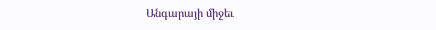Անգարայի միջեւ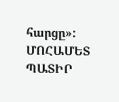հարցը»:
ՄՈՀԱՄԵՏ ՊԱՏԻՐ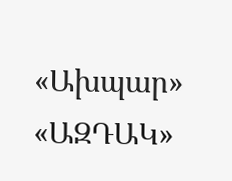«Ախպար»
«ԱԶԴԱԿ»